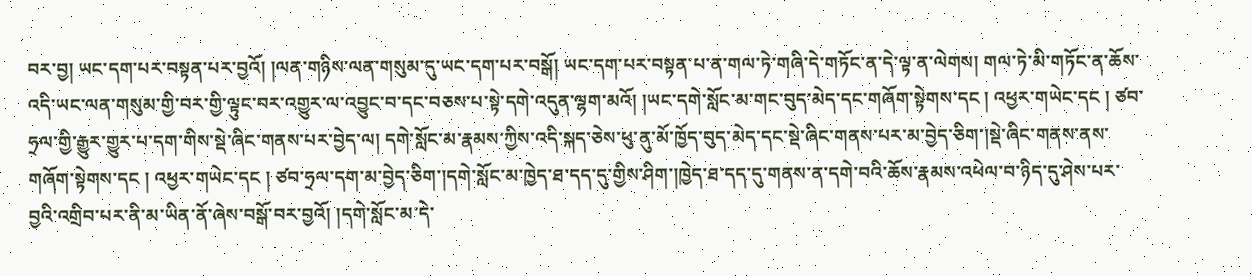བར་བྱ། ཡང་དག་པར་བསྟན་པར་བྱའོ། །ལན་གཉིས་ལན་གསུམ་དུ་ཡང་དག་པར་བསྒོ། ཡང་དག་པར་བསྟན་པ་ན་གལ་ཏེ་གཞི་དེ་གཏོང་ན་དེ་ལྟ་ན་ལེགས། གལ་ཏེ་མི་གཏོང་ན་ཆོས་འདི་ཡང་ལན་གསུམ་གྱི་བར་གྱི་ལྟུང་བར་འགྱུར་ལ་འབྱུང་བ་དང་བཅས་པ་སྟེ་དགེ་འདུན་ལྷག་མའོ། །ཡང་དགེ་སློང་མ་གང་བུད་མེད་དང་གཞོག་སྟེགས་དང ། འཕྱར་གཡེང་དང ། ཙབ་ཧྲལ་གྱི་རྒྱུར་གྱུར་པ་དག་གིས་སྡེ་ཞིང་གནས་པར་བྱེད་ལ། དགེ་སློང་མ་རྣམས་ཀྱིས་འདི་སྐད་ཅེས་ཕུ་ནུ་མོ་ཁྱོད་བུད་མེད་དང་སྡེ་ཞིང་གནས་པར་མ་བྱེད་ཅིག་།སྡེ་ཞིང་གནས་ནས་གཞོག་སྟེགས་དང ། འཕྱར་གཡེང་དང ། ཙབ་ཧྲལ་དག་མ་བྱེད་ཅིག་།དགེ་སློང་མ་ཁྱེད་ཐ་དད་དུ་གྱིས་ཤིག་།ཁྱེད་ཐ་དད་དུ་གནས་ན་དགེ་བའི་ཆོས་རྣམས་འཕེལ་བ་ཉིད་དུ་ཤེས་པར་བྱའི་འགྲིབ་པར་ནི་མ་ཡིན་ནོ་ཞེས་བསྒོ་བར་བྱའོ། །དགེ་སློང་མ་དེ་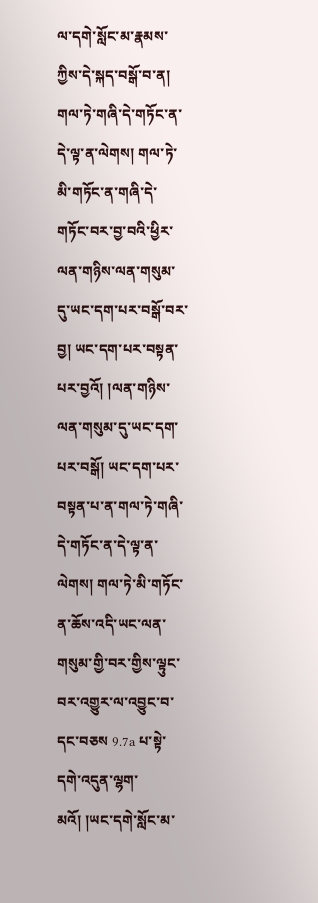ལ་དགེ་སློང་མ་རྣམས་ཀྱིས་དེ་སྐད་བསྒོ་བ་ན། གལ་ཏེ་གཞི་དེ་གཏོང་ན་དེ་ལྟ་ན་ལེགས། གལ་ཏེ་མི་གཏོང་ན་གཞི་དེ་གཏོང་བར་བྱ་བའི་ཕྱིར་ལན་གཉིས་ལན་གསུམ་དུ་ཡང་དག་པར་བསྒོ་བར་བྱ། ཡང་དག་པར་བསྟན་པར་བྱའོ། །ལན་གཉིས་ལན་གསུམ་དུ་ཡང་དག་པར་བསྒོ། ཡང་དག་པར་བསྟན་པ་ན་གལ་ཏེ་གཞི་དེ་གཏོང་ན་དེ་ལྟ་ན་ལེགས། གལ་ཏེ་མི་གཏོང་ན་ཆོས་འདི་ཡང་ལན་གསུམ་གྱི་བར་གྱིས་ལྟུང་བར་འགྱུར་ལ་འབྱུང་བ་དང་བཅས 9.7a པ་སྟེ་དགེ་འདུན་ལྷག་མའོ། །ཡང་དགེ་སློང་མ་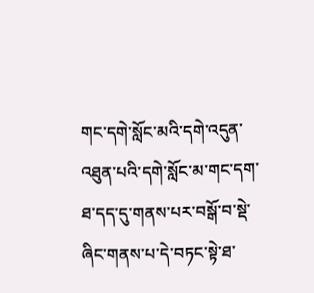གང་དགེ་སློང་མའི་དགེ་འདུན་འཐུན་པའི་དགེ་སློང་མ་གང་དག་ཐ་དད་དུ་གནས་པར་བསྒོ་བ་སྡེ་ཞིང་གནས་པ་དེ་བཏང་སྟེ་ཐ་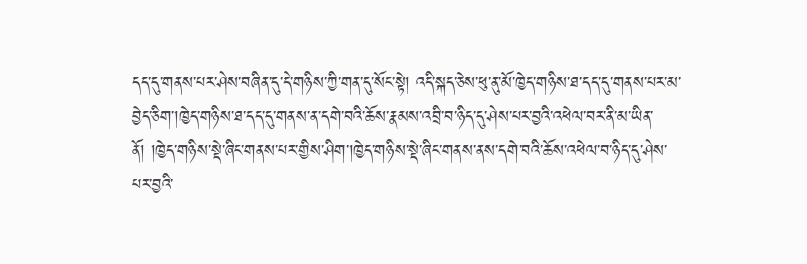དད་དུ་གནས་པར་ཤེས་བཞིན་དུ་དེ་གཉིས་ཀྱི་གན་དུ་སོང་སྟེ། འདི་སྐད་ཅེས་ཕུ་ནུ་མོ་ཁྱེད་གཉིས་ཐ་དད་དུ་གནས་པར་མ་བྱེད་ཅིག་།ཁྱེད་གཉིས་ཐ་དད་དུ་གནས་ན་དགེ་བའི་ཆོས་རྣམས་འབྲི་བ་ཉིད་དུ་ཤེས་པར་བྱའི་འཕེལ་བར་ནི་མ་ཡིན་ནོ། །ཁྱེད་གཉིས་སྡེ་ཞིང་གནས་པར་གྱིས་ཤིག་།ཁྱེད་གཉིས་སྡེ་ཞིང་གནས་ནས་དགེ་བའི་ཆོས་འཕེལ་བ་ཉིད་དུ་ཤེས་པར་བྱའི་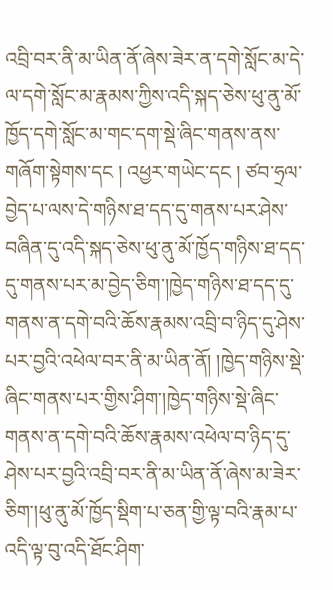འབྲི་བར་ནི་མ་ཡིན་ནོ་ཞེས་ཟེར་ན་དགེ་སློང་མ་དེ་ལ་དགེ་སློང་མ་རྣམས་ཀྱིས་འདི་སྐད་ཅེས་ཕུ་ནུ་མོ་ཁྱོད་དགེ་སློང་མ་གང་དག་སྡེ་ཞིང་གནས་ནས་གཞོག་སྟེགས་དང ། འཕྱར་གཡེང་དང ། ཙབ་ཧྲལ་བྱེད་པ་ལས་དེ་གཉིས་ཐ་དད་དུ་གནས་པར་ཤེས་བཞིན་དུ་འདི་སྐད་ཅེས་ཕུ་ནུ་མོ་ཁྱོད་གཉིས་ཐ་དད་དུ་གནས་པར་མ་བྱེད་ཅིག་།ཁྱེད་གཉིས་ཐ་དད་དུ་གནས་ན་དགེ་བའི་ཆོས་རྣམས་འབྲི་བ་ཉིད་དུ་ཤེས་པར་བྱའི་འཕེལ་བར་ནི་མ་ཡིན་ནོ། །ཁྱེད་གཉིས་སྡེ་ཞིང་གནས་པར་གྱིས་ཤིག་།ཁྱེད་གཉིས་སྡེ་ཞིང་གནས་ན་དགེ་བའི་ཆོས་རྣམས་འཕེལ་བ་ཉིད་དུ་ཤེས་པར་བྱའི་འབྲི་བར་ནི་མ་ཡིན་ནོ་ཞེས་མ་ཟེར་ཅིག་།ཕུ་ནུ་མོ་ཁྱོད་སྡིག་པ་ཅན་གྱི་ལྟ་བའི་རྣམ་པ་འདི་ལྟ་བུ་འདི་ཐོང་ཤིག་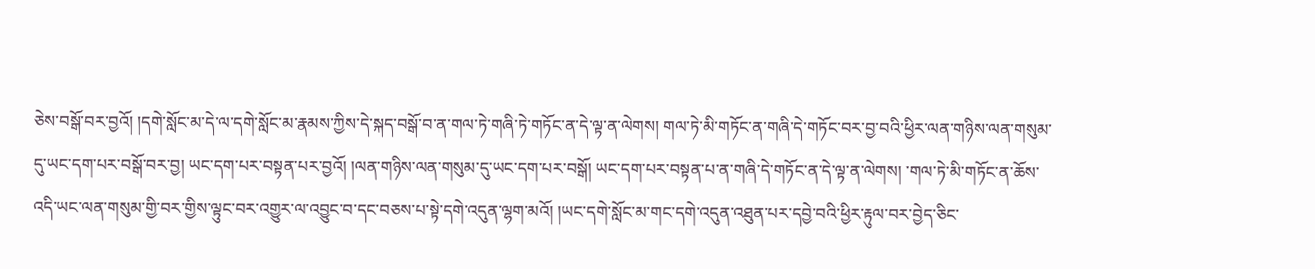ཅེས་བསྒོ་བར་བྱའོ། །དགེ་སློང་མ་དེ་ལ་དགེ་སློང་མ་རྣམས་ཀྱིས་དེ་སྐད་བསྒོ་བ་ན་གལ་ཏེ་གཞི་ཏེ་གཏོང་ན་དེ་ལྟ་ན་ལེགས། གལ་ཏེ་མི་གཏོང་ན་གཞི་དེ་གཏོང་བར་བྱ་བའི་ཕྱིར་ལན་གཉིས་ལན་གསུམ་དུ་ཡང་དག་པར་བསྒོ་བར་བྱ། ཡང་དག་པར་བསྟན་པར་བྱའོ། །ལན་གཉིས་ལན་གསུམ་དུ་ཡང་དག་པར་བསྒོ། ཡང་དག་པར་བསྟན་པ་ན་གཞི་དེ་གཏོང་ན་དེ་ལྟ་ན་ལེགས། ་གལ་ཏེ་མི་གཏོང་ན་ཆོས་འདི་ཡང་ལན་གསུམ་གྱི་བར་གྱིས་ལྟུང་བར་འགྱུར་ལ་འབྱུང་བ་དང་བཅས་པ་སྟེ་དགེ་འདུན་ལྷག་མའོ། །ཡང་དགེ་སློང་མ་གང་དགེ་འདུན་འཐུན་པར་དབྱེ་བའི་ཕྱིར་རྟུལ་བར་བྱེད་ཅིང་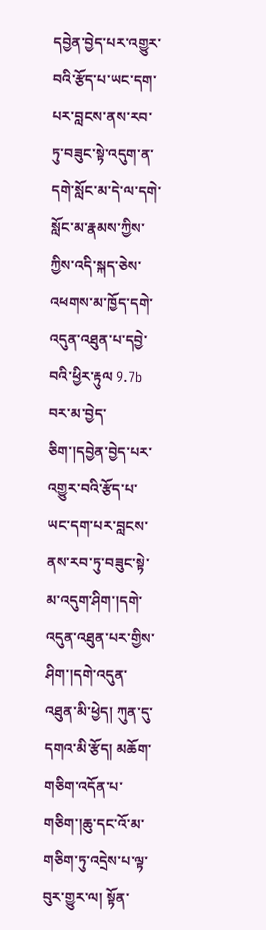དབྱེན་བྱེད་པར་འགྱུར་བའི་རྩོད་པ་ཡང་དག་པར་བླངས་ནས་རབ་ཏུ་བཟུང་སྟེ་འདུག་ན་དགེ་སློང་མ་དེ་ལ་དགེ་སློང་མ་རྣམས་ཀྱིས་ཀྱིས་འདི་སྐད་ཅེས་འཕགས་མ་ཁྱོད་དགེ་འདུན་འཐུན་པ་དབྱེ་བའི་ཕྱིར་རྟུལ 9.7b བར་མ་བྱེད་ཅིག་།དབྱེན་བྱེད་པར་འགྱུར་བའི་རྩོད་པ་ཡང་དག་པར་བླངས་ནས་རབ་ཏུ་བཟུང་སྟེ་མ་འདུག་ཤིག་།དགེ་འདུན་འཐུན་པར་གྱིས་ཤིག་།དགེ་འདུན་འཐུན་མི་ཕྱེད། ཀུན་དུ་དགའ་མི་རྩོད། མཆོག་གཅིག་འདོན་པ་གཅིག་།ཆུ་དང་འོ་མ་གཅིག་ཏུ་འདྲེས་པ་ལྟ་བུར་གྱུར་ལ། སྟོན་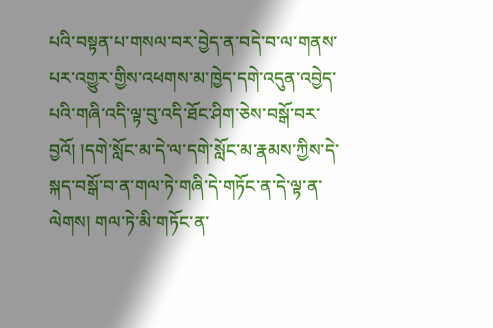པའི་བསྟན་པ་གསལ་བར་བྱེད་ན་བདེ་བ་ལ་གནས་པར་འགྱུར་གྱིས་འཕགས་མ་ཁྱེད་དགེ་འདུན་འབྱེད་པའི་གཞི་འདི་ལྟ་བུ་འདི་ཐོང་ཤིག་ཅེས་བསྒོ་བར་བྱའོ། །དགེ་སློང་མ་དེ་ལ་དགེ་སློང་མ་རྣམས་ཀྱིས་དེ་སྐད་བསྒོ་བ་ན་གལ་ཏེ་གཞི་དེ་གཏོང་ན་དེ་ལྟ་ན་ལེགས། གལ་ཏེ་མི་གཏོང་ན་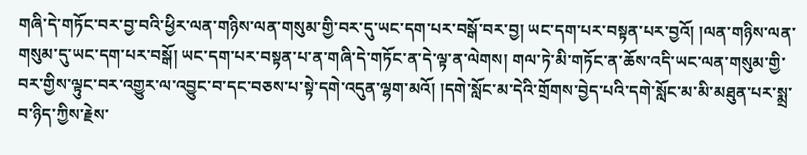གཞི་དེ་གཏོང་བར་བྱ་བའི་ཕྱིར་ལན་གཉིས་ལན་གསུམ་གྱི་བར་དུ་ཡང་དག་པར་བསྒོ་བར་བྱ། ཡང་དག་པར་བསྟན་པར་བྱའོ། །ལན་གཉིས་ལན་གསུམ་དུ་ཡང་དག་པར་བསྒོ། ཡང་དག་པར་བསྟན་པ་ན་གཞི་དེ་གཏོང་ན་དེ་ལྟ་ན་ལེགས། གལ་ཏེ་མི་གཏོང་ན་ཆོས་འདི་ཡང་ལན་གསུམ་གྱི་བར་གྱིས་ལྟུང་བར་འགྱུར་ལ་འབྱུང་བ་དང་བཅས་པ་སྟེ་དགེ་འདུན་ལྷག་མའོ། །དགེ་སློང་མ་དེའི་གྲོགས་བྱེད་པའི་དགེ་སློང་མ་མི་མཐུན་པར་སྨྲ་བ་ཉིད་ཀྱིས་རྗེས་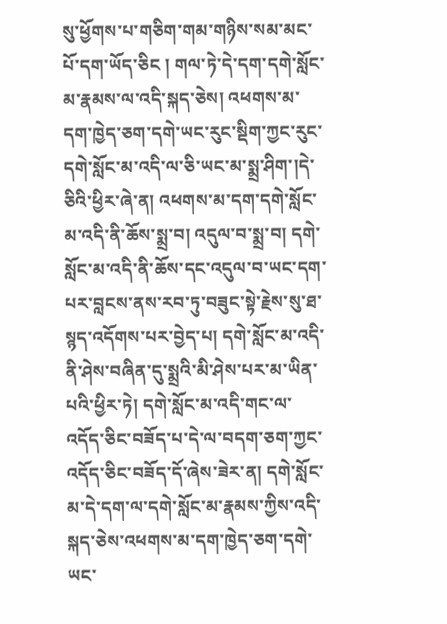སུ་ཕྱོགས་པ་གཅིག་གམ་གཉིས་སམ་མང་པོ་དག་ཡོད་ཅིང ། གལ་ཏེ་དེ་དག་དགེ་སློང་མ་རྣམས་ལ་འདི་སྐད་ཅེས། འཕགས་མ་དག་ཁྱེད་ཅག་དགེ་ཡང་རུང་སྡིག་ཀྱང་རུང་དགེ་སློང་མ་འདི་ལ་ཅི་ཡང་མ་སྨྲ་ཤིག་།དེ་ཅིའི་ཕྱིར་ཞེ་ན། འཕགས་མ་དག་དགེ་སློང་མ་འདི་ནི་ཆོས་སྨྲ་བ། འདུལ་བ་སྨྲ་བ། དགེ་སློང་མ་འདི་ནི་ཆོས་དང་འདུལ་བ་ཡང་དག་པར་བླངས་ནས་རབ་ཏུ་བཟུང་སྟེ་རྗེས་སུ་ཐ་སྙད་འདོགས་པར་བྱེད་པ། དགེ་སློང་མ་འདི་ནི་ཤེས་བཞིན་དུ་སྨྲའི་མི་ཤེས་པར་མ་ཡིན་པའི་ཕྱིར་ཏེ། དགེ་སློང་མ་འདི་གང་ལ་འདོད་ཅིང་བཟོད་པ་དེ་ལ་བདག་ཅག་ཀྱང་འདོད་ཅིང་བཟོད་དོ་ཞེས་ཟེར་ན། དགེ་སློང་མ་དེ་དག་ལ་དགེ་སློང་མ་རྣམས་ཀྱིས་འདི་སྐད་ཅེས་འཕགས་མ་དག་ཁྱེད་ཅག་དགེ་ཡང་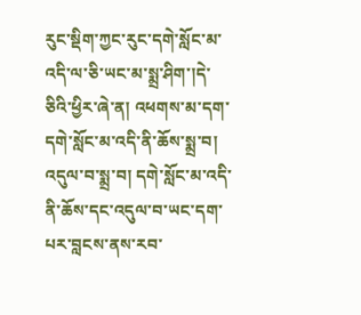རུང་སྡིག་ཀྱང་རུང་དགེ་སློང་མ་འདི་ལ་ཅི་ཡང་མ་སྨྲ་ཤིག་།དེ་ཅིའི་ཕྱིར་ཞེ་ན། འཕགས་མ་དག་དགེ་སློང་མ་འདི་ནི་ཆོས་སྨྲ་བ། འདུལ་བ་སྨྲ་བ། དགེ་སློང་མ་འདི་ནི་ཆོས་དང་འདུལ་བ་ཡང་དག་པར་བླངས་ནས་རབ་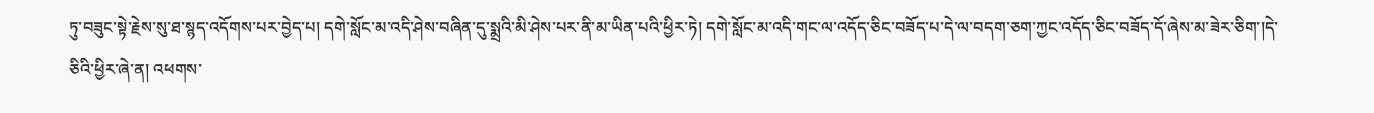ཏུ་བཟུང་སྟེ་རྗེས་སུ་ཐ་སྙད་འདོགས་པར་བྱེད་པ། དགེ་སློང་མ་འདི་ཤེས་བཞིན་དུ་སྨྲའི་མི་ཤེས་པར་ནི་མ་ཡིན་པའི་ཕྱིར་ཏེ། དགེ་སློང་མ་འདི་གང་ལ་འདོད་ཅིང་བཟོད་པ་དེ་ལ་བདག་ཅག་ཀྱང་འདོད་ཅིང་བཟོད་དོ་ཞེས་མ་ཟེར་ཅིག་།དེ་ཅིའི་ཕྱིར་ཞེ་ན། འཕགས་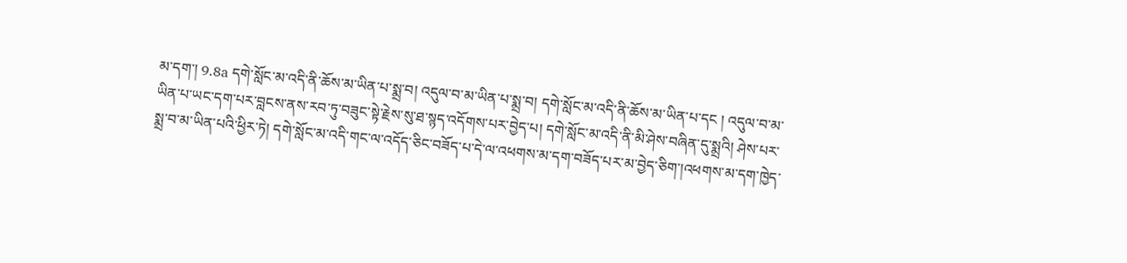མ་དག་། 9.8a དགེ་སློང་མ་འདི་ནི་ཆོས་མ་ཡིན་པ་སྨྲ་བ། འདུལ་བ་མ་ཡིན་པ་སྨྲ་བ། དགེ་སློང་མ་འདི་ནི་ཆོས་མ་ཡིན་པ་དང ། འདུལ་བ་མ་ཡིན་པ་ཡང་དག་པར་བླངས་ནས་རབ་ཏུ་བཟུང་སྟེ་རྗེས་སུ་ཐ་སྙད་འདོགས་པར་བྱེད་པ། དགེ་སློང་མ་འདི་ནི་མི་ཤེས་བཞིན་དུ་སྨྲའི། ཤེས་པར་སྨྲ་བ་མ་ཡིན་པའི་ཕྱིར་ཏེ། དགེ་སློང་མ་འདི་གང་ལ་འདོད་ཅིང་བཟོད་པ་དེ་ལ་འཕགས་མ་དག་བཟོད་པར་མ་བྱེད་ཅིག་།འཕགས་མ་དག་ཁྱེད་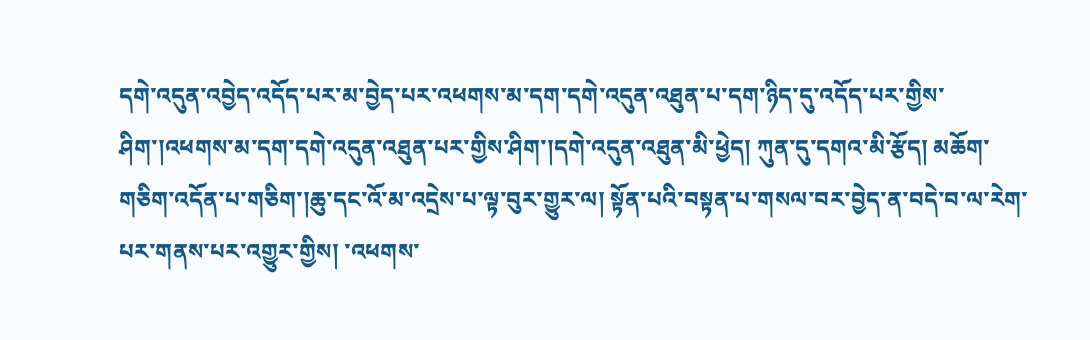དགེ་འདུན་འབྱེད་འདོད་པར་མ་བྱེད་པར་འཕགས་མ་དག་དགེ་འདུན་འཐུན་པ་དག་ཉིད་དུ་འདོད་པར་གྱིས་ཤིག་།འཕགས་མ་དག་དགེ་འདུན་འཐུན་པར་གྱིས་ཤིག་།དགེ་འདུན་འཐུན་མི་ཕྱེད། ཀུན་དུ་དགའ་མི་རྩོད། མཆོག་གཅིག་འདོན་པ་གཅིག་།ཆུ་དང་འོ་མ་འདྲེས་པ་ལྟ་བུར་གྱུར་ལ། སྟོན་པའི་བསྟན་པ་གསལ་བར་བྱེད་ན་བདེ་བ་ལ་རེག་པར་གནས་པར་འགྱུར་གྱིས། ་འཕགས་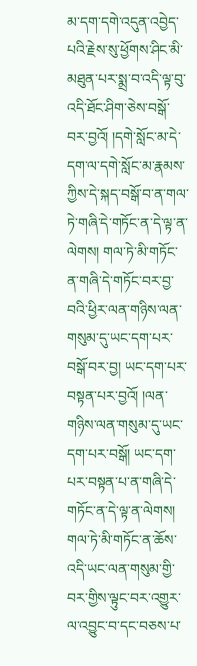མ་དག་དགེ་འདུན་འབྱེད་པའི་རྗེས་སུ་ཕྱོགས་ཤིང་མི་མཐུན་པར་སྨྲ་བ་འདི་ལྟ་བུ་འདི་ཐོང་ཤིག་ཅེས་བསྒོ་བར་བྱའོ། །དགེ་སློང་མ་དེ་དག་ལ་དགེ་སློང་མ་རྣམས་ཀྱིས་དེ་སྐད་བསྒོ་བ་ན་གལ་ཏེ་གཞི་དེ་གཏོང་ན་དེ་ལྟ་ན་ལེགས། གལ་ཏེ་མི་གཏོང་ན་གཞི་དེ་གཏོང་བར་བྱ་བའི་ཕྱིར་ལན་གཉིས་ལན་གསུམ་དུ་ཡང་དག་པར་བསྒོ་བར་བྱ། ཡང་དག་པར་བསྟན་པར་བྱའོ། །ལན་གཉིས་ལན་གསུམ་དུ་ཡང་དག་པར་བསྒོ། ཡང་དག་པར་བསྟན་པ་ན་གཞི་དེ་གཏོང་ན་དེ་ལྟ་ན་ལེགས། གལ་ཏེ་མི་གཏོང་ན་ཆོས་འདི་ཡང་ལན་གསུམ་གྱི་བར་གྱིས་ལྟུང་བར་འགྱུར་ལ་འབྱུང་བ་དང་བཅས་པ་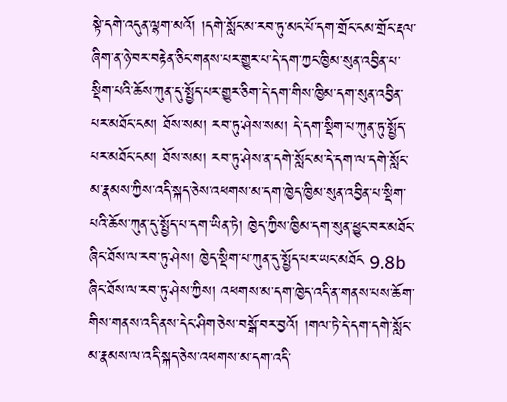སྟེ་དགེ་འདུན་ལྷག་མའོ། །དགེ་སློང་མ་རབ་ཏུ་མང་པོ་དག་གྲོང་ངམ་གྲོང་རྡལ་ཞིག་ན་ཉེ་བར་བརྟེན་ཅིང་གནས་པར་གྱུར་པ་དེ་དག་ཀྱང་ཁྱིམ་སུན་འབྱིན་པ་སྡིག་པའི་ཆོས་ཀུན་དུ་སྤྱོད་པར་གྱུར་ཅིག་དེ་དག་གིས་ཁྱིམ་དག་སུན་འབྱིན་པར་མཐོང་ངམ། ཐོས་སམ། རབ་ཏུ་ཤེས་སམ། དེ་དག་སྡིག་པ་ཀུན་ཏུ་སྤྱོད་པར་མཐོང་ངམ། ཐོས་སམ། རབ་ཏུ་ཤེས་ན་དགེ་སློང་མ་དེ་དག་ལ་དགེ་སློང་མ་རྣམས་ཀྱིས་འདི་སྐད་ཅེས་འཕགས་མ་དག་ཁྱེད་ཁྱིམ་སུན་འབྱིན་པ་སྡིག་པའི་ཆོས་ཀུན་དུ་སྤྱོད་པ་དག་ཡིན་ཏེ། ཁྱེད་ཀྱིས་ཁྱིམ་དག་སུན་ཕྱུང་བར་མཐོང་ཞིང་ཐོས་ལ་རབ་ཏུ་ཤེས། ཁྱེད་སྡིག་པ་ཀུན་དུ་སྤྱོད་པར་ཡང་མཐོང 9.8b ཞིང་ཐོས་ལ་རབ་ཏུ་ཤེས་ཀྱིས། འཕགས་མ་དག་ཁྱེད་འདི་ན་གནས་པས་ཆོག་གིས་གནས་འདི་ནས་དེང་ཤིག་ཅེས་བསྒོ་བར་བྱའོ། །གལ་ཏེ་དེ་དག་དགེ་སློང་མ་རྣམས་ལ་འདི་སྐད་ཅེས་འཕགས་མ་དག་འདི་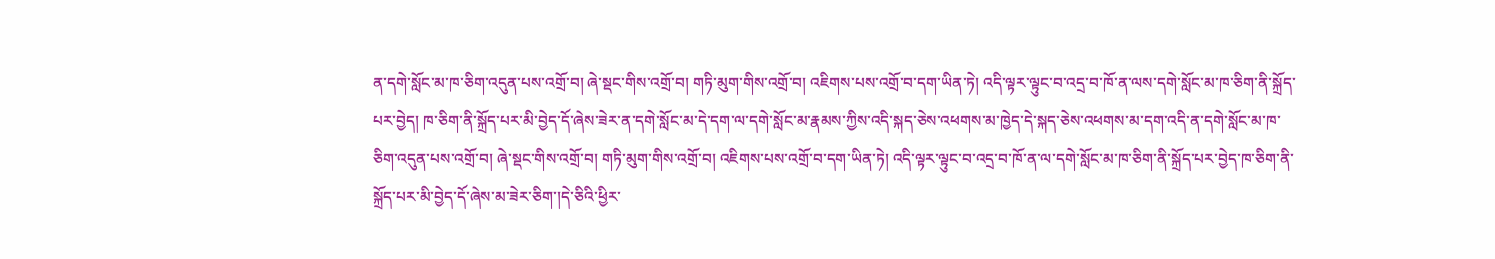ན་དགེ་སློང་མ་ཁ་ཅིག་འདུན་པས་འགྲོ་བ། ཞེ་སྡང་གིས་འགྲོ་བ། གཏི་མུག་གིས་འགྲོ་བ། འཇིགས་པས་འགྲོ་བ་དག་ཡིན་ཏེ། འདི་ལྟར་ལྟུང་བ་འདྲ་བ་ཁོ་ན་ལས་དགེ་སློང་མ་ཁ་ཅིག་ནི་སྐྲོད་པར་བྱེད། ཁ་ཅིག་ནི་སྐྲོད་པར་མི་བྱེད་དོ་ཞེས་ཟེར་ན་དགེ་སློང་མ་དེ་དག་ལ་དགེ་སློང་མ་རྣམས་ཀྱིས་འདི་སྐད་ཅེས་འཕགས་མ་ཁྱེད་དེ་སྐད་ཅེས་འཕགས་མ་དག་འདི་ན་དགེ་སློང་མ་ཁ་ཅིག་འདུན་པས་འགྲོ་བ། ཞེ་སྡང་གིས་འགྲོ་བ། གཏི་མུག་གིས་འགྲོ་བ། འཇིགས་པས་འགྲོ་བ་དག་ཡིན་ཏེ། འདི་ལྟར་ལྟུང་བ་འདྲ་བ་ཁོ་ན་ལ་དགེ་སློང་མ་ཁ་ཅིག་ནི་སྐྲོད་པར་བྱེད་ཁ་ཅིག་ནི་སྐྲོད་པར་མི་བྱེད་དོ་ཞེས་མ་ཟེར་ཅིག་།དེ་ཅིའི་ཕྱིར་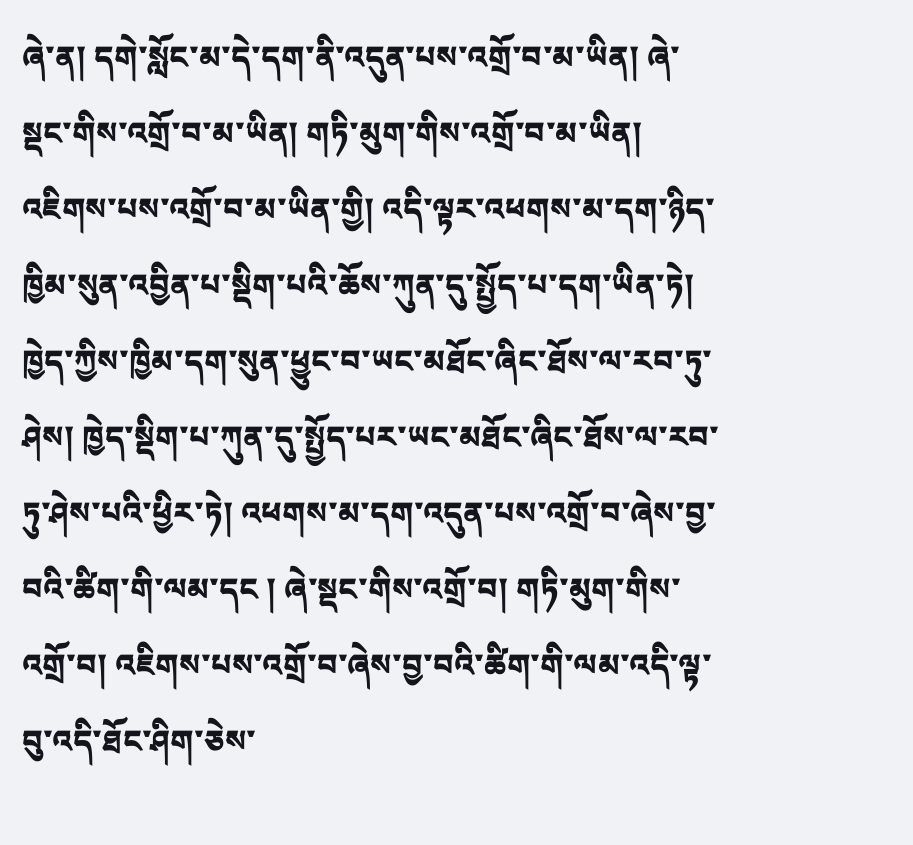ཞེ་ན། དགེ་སློང་མ་དེ་དག་ནི་འདུན་པས་འགྲོ་བ་མ་ཡིན། ཞེ་སྡང་གིས་འགྲོ་བ་མ་ཡིན། གཏི་མུག་གིས་འགྲོ་བ་མ་ཡིན། འཇིགས་པས་འགྲོ་བ་མ་ཡིན་གྱི། འདི་ལྟར་འཕགས་མ་དག་ཉིད་ཁྱིམ་སུན་འབྱིན་པ་སྡིག་པའི་ཆོས་ཀུན་དུ་སྤྱོད་པ་དག་ཡིན་ཏེ། ཁྱེད་ཀྱིས་ཁྱིམ་དག་སུན་ཕྱུང་བ་ཡང་མཐོང་ཞིང་ཐོས་ལ་རབ་ཏུ་ཤེས། ཁྱེད་སྡིག་པ་ཀུན་དུ་སྤྱོད་པར་ཡང་མཐོང་ཞིང་ཐོས་ལ་རབ་ཏུ་ཤེས་པའི་ཕྱིར་ཏེ། འཕགས་མ་དག་འདུན་པས་འགྲོ་བ་ཞེས་བྱ་བའི་ཚིག་གི་ལམ་དང ། ཞེ་སྡང་གིས་འགྲོ་བ། གཏི་མུག་གིས་འགྲོ་བ། འཇིགས་པས་འགྲོ་བ་ཞེས་བྱ་བའི་ཚིག་གི་ལམ་འདི་ལྟ་བུ་འདི་ཐོང་ཤིག་ཅེས་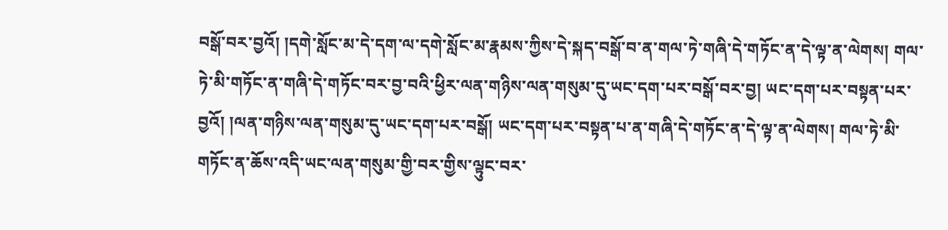བསྒོ་བར་བྱའོ། །དགེ་སློང་མ་དེ་དག་ལ་དགེ་སློང་མ་རྣམས་ཀྱིས་དེ་སྐད་བསྒོ་བ་ན་གལ་ཏེ་གཞི་དེ་གཏོང་ན་དེ་ལྟ་ན་ལེགས། གལ་ཏེ་མི་གཏོང་ན་གཞི་དེ་གཏོང་བར་བྱ་བའི་ཕྱིར་ལན་གཉིས་ལན་གསུམ་དུ་ཡང་དག་པར་བསྒོ་བར་བྱ། ཡང་དག་པར་བསྟན་པར་བྱའོ། །ལན་གཉིས་ལན་གསུམ་དུ་ཡང་དག་པར་བསྒོ། ཡང་དག་པར་བསྟན་པ་ན་གཞི་དེ་གཏོང་ན་དེ་ལྟ་ན་ལེགས། གལ་ཏེ་མི་གཏོང་ན་ཆོས་འདི་ཡང་ལན་གསུམ་གྱི་བར་གྱིས་ལྟུང་བར་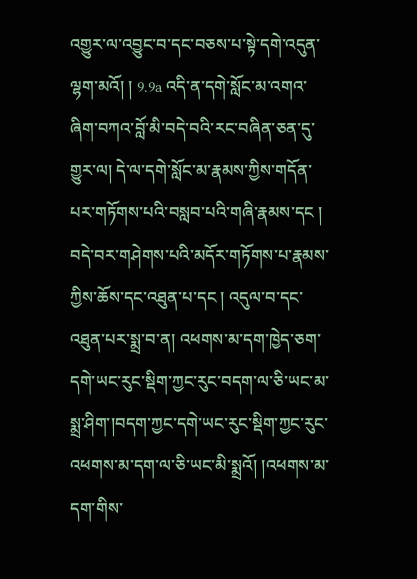འགྱུར་ལ་འབྱུང་བ་དང་བཅས་པ་སྟེ་དགེ་འདུན་ལྷག་མའོ། ། 9.9a འདི་ན་དགེ་སློང་མ་འགའ་ཞིག་བཀའ་བློ་མི་བདེ་བའི་རང་བཞིན་ཅན་དུ་གྱུར་ལ། དེ་ལ་དགེ་སློང་མ་རྣམས་ཀྱིས་གདོན་པར་གཏོགས་པའི་བསླབ་པའི་གཞི་རྣམས་དང ། བདེ་བར་གཤེགས་པའི་མདོར་གཏོགས་པ་རྣམས་ཀྱིས་ཆོས་དང་འཐུན་པ་དང ། འདུལ་བ་དང་འཐུན་པར་སྨྲ་བ་ན། འཕགས་མ་དག་ཁྱེད་ཅག་དགེ་ཡང་རུང་སྡིག་ཀྱང་རུང་བདག་ལ་ཅི་ཡང་མ་སྨྲ་ཤིག་།བདག་ཀྱང་དགེ་ཡང་རུང་སྡིག་ཀྱང་རུང་འཕགས་མ་དག་ལ་ཅི་ཡང་མི་སྨྲའོ། །འཕགས་མ་དག་གིས་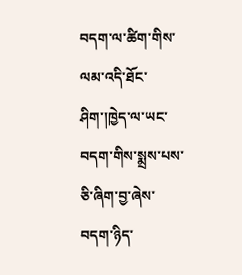བདག་ལ་ཚིག་གིས་ལམ་འདི་ཐོང་ཤིག་།ཁྱེད་ལ་ཡང་བདག་གིས་སྨྲས་པས་ཅི་ཞིག་བྱ་ཞེས་བདག་ཉིད་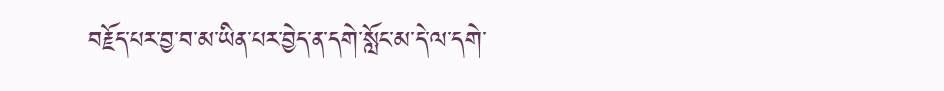བརྗོད་པར་བྱ་བ་མ་ཡིན་པར་བྱེད་ན་དགེ་སློང་མ་དེ་ལ་དགེ་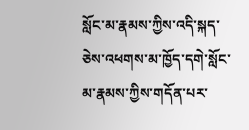སློང་མ་རྣམས་ཀྱིས་འདི་སྐད་ཅེས་འཕགས་མ་ཁྱོད་དགེ་སློང་མ་རྣམས་ཀྱིས་གདོན་པར་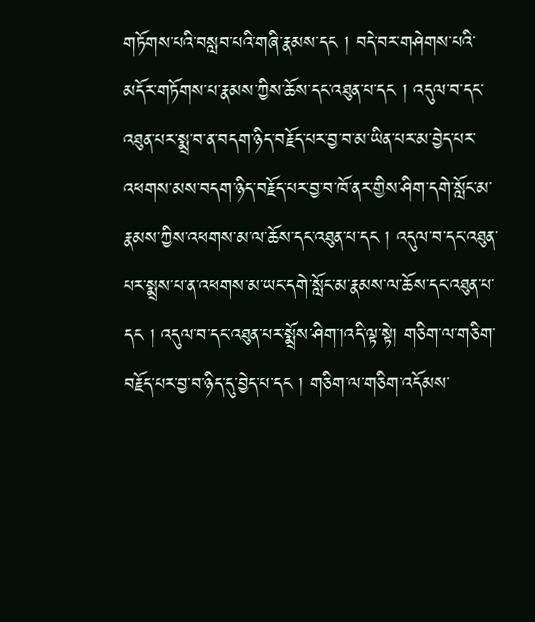གཏོགས་པའི་བསླབ་པའི་གཞི་རྣམས་དང ། བདེ་བར་གཤེགས་པའི་མདོར་གཏོགས་པ་རྣམས་ཀྱིས་ཆོས་དང་འཐུན་པ་དང ། འདུལ་བ་དང་འཐུན་པར་སྨྲ་བ་ན་བདག་ཉིད་བརྗོད་པར་བྱ་བ་མ་ཡིན་པར་མ་བྱེད་པར་འཕགས་མས་བདག་ཉིད་བརྗོད་པར་བྱ་བ་ཁོ་ནར་གྱིས་ཤིག་དགེ་སློང་མ་རྣམས་ཀྱིས་འཕགས་མ་ལ་ཆོས་དང་འཐུན་པ་དང ། འདུལ་བ་དང་འཐུན་པར་སྨྲས་པ་ན་འཕགས་མ་ཡང་དགེ་སློང་མ་རྣམས་ལ་ཆོས་དང་འཐུན་པ་དང ། འདུལ་བ་དང་འཐུན་པར་སྨྲོས་ཤིག་།འདི་ལྟ་སྟེ། གཅིག་ལ་གཅིག་བརྗོད་པར་བྱ་བ་ཉིད་དུ་བྱེད་པ་དང ། གཅིག་ལ་གཅིག་འདོམས་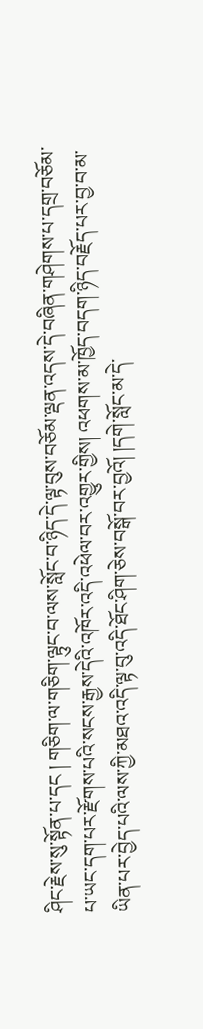ཤིང་རྗེས་སུ་སྟོན་པ་དང ། གཅིག་ལ་གཅིག་ལྟུང་བ་ལས་སློང་བ་ཉིད་དེ་ལྟ་བུས་བཅོམ་ལྡན་འདས་དེ་བཞིན་གཤེགས་པ་དགྲ་བཅོམ་པ་ཡང་དག་པར་རྫོགས་པའི་སངས་རྒྱས་དེའི་འཁོར་འདི་འཕེལ་བར་འགྱུར་གྱིས། འཕགས་མ་ཁྱོད་བདག་ཉིད་བརྗོད་པར་བྱ་བ་མ་ཡིན་པར་བྱེད་པའི་ལས་ཀྱི་མཐའ་འདི་ལྟ་བུ་འདི་ཐོང་ཤིག་ཅེས་བསྒོ་བར་བྱའོ། །དགེ་སློང་མ་དེ་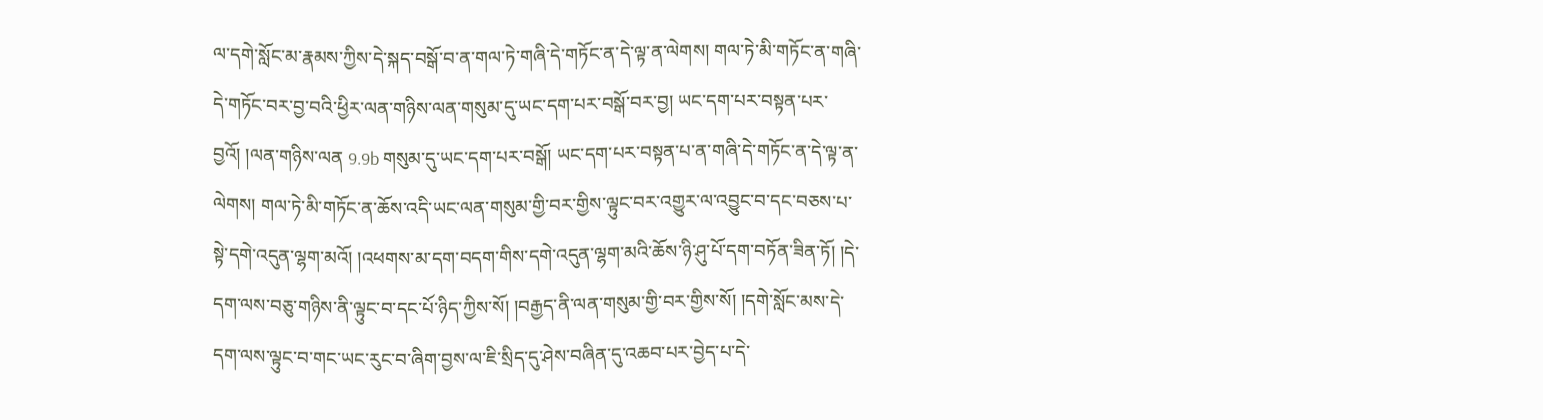ལ་དགེ་སློང་མ་རྣམས་ཀྱིས་དེ་སྐད་བསྒོ་བ་ན་གལ་ཏེ་གཞི་དེ་གཏོང་ན་དེ་ལྟ་ན་ལེགས། གལ་ཏེ་མི་གཏོང་ན་གཞི་དེ་གཏོང་བར་བྱ་བའི་ཕྱིར་ལན་གཉིས་ལན་གསུམ་དུ་ཡང་དག་པར་བསྒོ་བར་བྱ། ཡང་དག་པར་བསྟན་པར་བྱའོ། །ལན་གཉིས་ལན 9.9b གསུམ་དུ་ཡང་དག་པར་བསྒོ། ཡང་དག་པར་བསྟན་པ་ན་གཞི་དེ་གཏོང་ན་དེ་ལྟ་ན་ལེགས། གལ་ཏེ་མི་གཏོང་ན་ཆོས་འདི་ཡང་ལན་གསུམ་གྱི་བར་གྱིས་ལྟུང་བར་འགྱུར་ལ་འབྱུང་བ་དང་བཅས་པ་སྟེ་དགེ་འདུན་ལྷག་མའོ། །འཕགས་མ་དག་བདག་གིས་དགེ་འདུན་ལྷག་མའི་ཆོས་ཉི་ཤུ་པོ་དག་བཏོན་ཟིན་ཏོ། །དེ་དག་ལས་བཅུ་གཉིས་ནི་ལྟུང་བ་དང་པོ་ཉིད་ཀྱིས་སོ། །བརྒྱད་ནི་ལན་གསུམ་གྱི་བར་གྱིས་སོ། །དགེ་སློང་མས་དེ་དག་ལས་ལྟུང་བ་གང་ཡང་རུང་བ་ཞིག་བྱས་ལ་ཇི་སྲིད་དུ་ཤེས་བཞིན་དུ་འཆབ་པར་བྱེད་པ་དེ་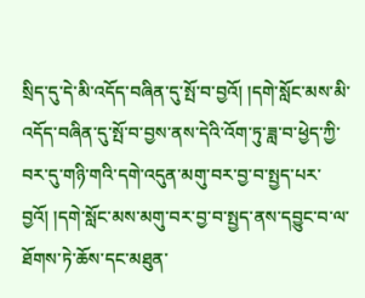སྲིད་དུ་དེ་མི་འདོད་བཞིན་དུ་སྤོ་བ་བྱའོ། །དགེ་སློང་མས་མི་འདོད་བཞིན་དུ་སྤོ་བ་བྱས་ནས་དེའི་འོག་ཏུ་ཟླ་བ་ཕྱེད་ཀྱི་བར་དུ་གཉི་གའི་དགེ་འདུན་མགུ་བར་བྱ་བ་སྤྱད་པར་བྱའོ། །དགེ་སློང་མས་མགུ་བར་བྱ་བ་སྤྱད་ནས་དབྱུང་བ་ལ་ཐོགས་ཏེ་ཆོས་དང་མཐུན་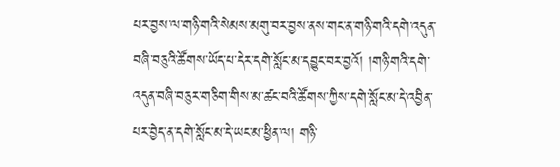པར་བྱས་ལ་གཉི་གའི་སེམས་མགུ་བར་བྱས་ནས་གང་ན་གཉི་གའི་དགེ་འདུན་བཞི་བཅུའི་ཚོགས་ཡོད་པ་དེར་དགེ་སློང་མ་དབྱུང་བར་བྱའོ། །གཉི་གའི་དགེ་འདུན་བཞི་བཅུར་གཅིག་གིས་མ་ཚང་བའི་ཚོགས་ཀྱིས་དགེ་སློང་མ་དེ་འབྱིན་པར་བྱེད་ན་དགེ་སློང་མ་དེ་ཡང་མ་ཕྱིན་ལ། གཉི་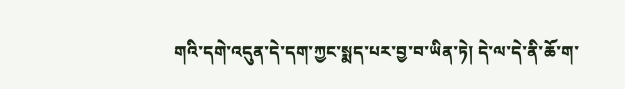གའི་དགེ་འདུན་དེ་དག་ཀྱང་སྨད་པར་བྱ་བ་ཡིན་ཏེ། དེ་ལ་དེ་ནི་ཆོ་ག་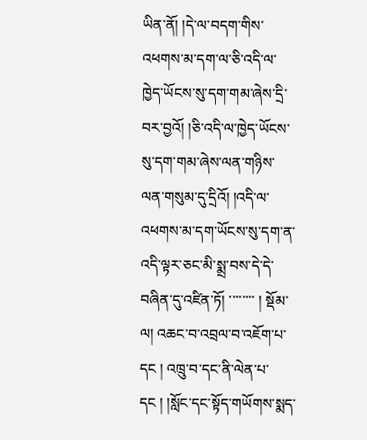ཡིན་ནོ། །དེ་ལ་བདག་གིས་འཕགས་མ་དག་ལ་ཅི་འདི་ལ་ཁྱེད་ཡོངས་སུ་དག་གམ་ཞེས་དྲི་བར་བྱའོ། །ཅི་འདི་ལ་ཁྱེད་ཡོངས་སུ་དག་གམ་ཞེས་ལན་གཉིས་ལན་གསུམ་དུ་དྲིའོ། །འདི་ལ་འཕགས་མ་དག་ཡོངས་སུ་དག་ན་འདི་ལྟར་ཅང་མི་སྨྲ་བས་དེ་དེ་བཞིན་དུ་འཛིན་ཏོ། ་་་་་་་་ ། སྡོམ་ལ། འཆང་བ་འབྲལ་བ་འཇོག་པ་དང ། འཁྲུ་བ་དང་ནི་ལེན་པ་དང ། །སློང་དང་སྟོད་གཡོགས་སྨད་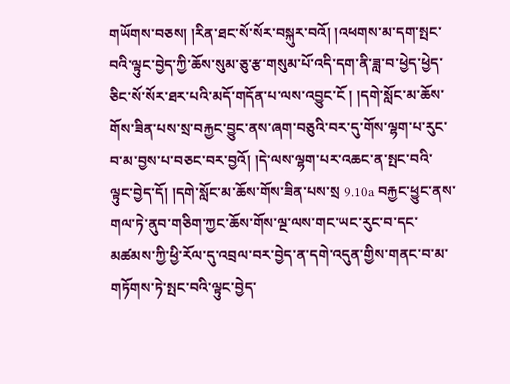གཡོགས་བཅས། །རིན་ཐང་སོ་སོར་བསྐུར་བའོ། །འཕགས་མ་དག་སྤང་བའི་ལྟུང་བྱེད་ཀྱི་ཆོས་སུམ་ཅུ་རྩ་གསུམ་པོ་འདི་དག་ནི་ཟླ་བ་ཕྱེད་ཕྱེད་ཅིང་སོ་སོར་ཐར་པའི་མདོ་གདོན་པ་ལས་འབྱུང་ངོ ། །དགེ་སློང་མ་ཆོས་གོས་ཟིན་པས་སྲ་བརྐྱང་བྱུང་ནས་ཞག་བཅུའི་བར་དུ་གོས་ལྷག་པ་རུང་བ་མ་བྱས་པ་བཅང་བར་བྱའོ། །དེ་ལས་ལྷག་པར་འཆང་ན་སྤང་བའི་ལྟུང་བྱེད་དོ། །དགེ་སློང་མ་ཆོས་གོས་ཟིན་པས་སྲ 9.10a བརྐྱང་ཕྱུང་ནས་གལ་ཏེ་ནུབ་གཅིག་ཀྱང་ཆོས་གོས་ལྔ་ལས་གང་ཡང་རུང་བ་དང་མཚམས་ཀྱི་ཕྱི་རོལ་དུ་འབྲལ་བར་བྱེད་ན་དགེ་འདུན་གྱིས་གནང་བ་མ་གཏོགས་ཏེ་སྤང་བའི་ལྟུང་བྱེད་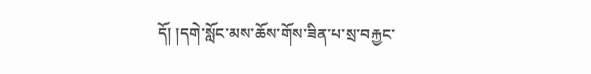དོ། །དགེ་སློང་མས་ཆོས་གོས་ཟིན་པ་སྲ་བརྐྱང་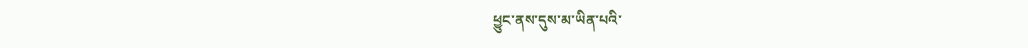ཕྱུང་ནས་དུས་མ་ཡིན་པའི་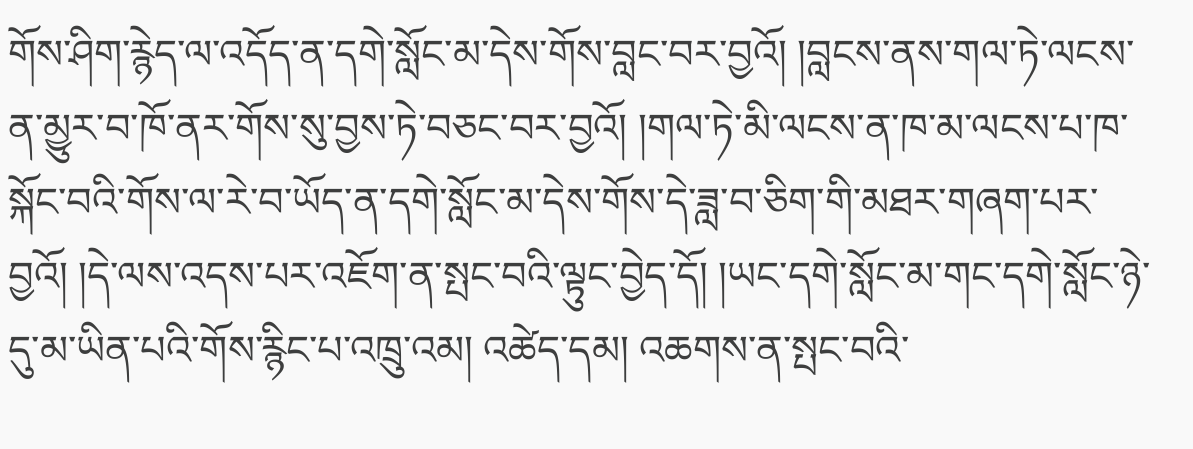གོས་ཤིག་རྙེད་ལ་འདོད་ན་དགེ་སློང་མ་དེས་གོས་བླང་བར་བྱའོ། །བླངས་ནས་གལ་ཏེ་ལངས་ན་མྱུར་བ་ཁོ་ནར་གོས་སུ་བྱས་ཏེ་བཅང་བར་བྱའོ། །གལ་ཏེ་མི་ལངས་ན་ཁ་མ་ལངས་པ་ཁ་སྐོང་བའི་གོས་ལ་རེ་བ་ཡོད་ན་དགེ་སློང་མ་དེས་གོས་དེ་ཟླ་བ་ཅིག་གི་མཐར་གཞག་པར་བྱའོ། །དེ་ལས་འདས་པར་འཇོག་ན་སྤང་བའི་ལྟུང་བྱེད་དོ། །ཡང་དགེ་སློང་མ་གང་དགེ་སློང་ཉེ་དུ་མ་ཡིན་པའི་གོས་རྙིང་པ་འཁྲུ་འམ། འཚེད་དམ། འཆགས་ན་སྤང་བའི་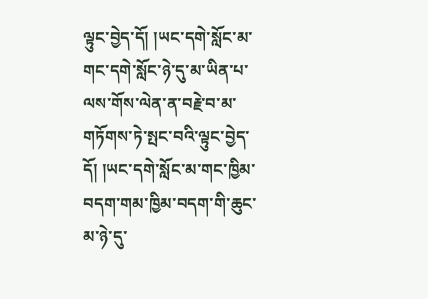ལྟུང་བྱེད་དོ། །ཡང་དགེ་སློང་མ་གང་དགེ་སློང་ཉེ་དུ་མ་ཡིན་པ་ལས་གོས་ལེན་ན་བརྗེ་བ་མ་གཏོགས་ཏེ་སྤང་བའི་ལྟུང་བྱེད་དོ། །ཡང་དགེ་སློང་མ་གང་ཁྱིམ་བདག་གམ་ཁྱིམ་བདག་གི་ཆུང་མ་ཉེ་དུ་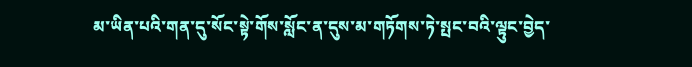མ་ཡིན་པའི་གན་དུ་སོང་སྟེ་གོས་སློང་ན་དུས་མ་གཏོགས་ཏེ་སྤང་བའི་ལྟུང་བྱེད་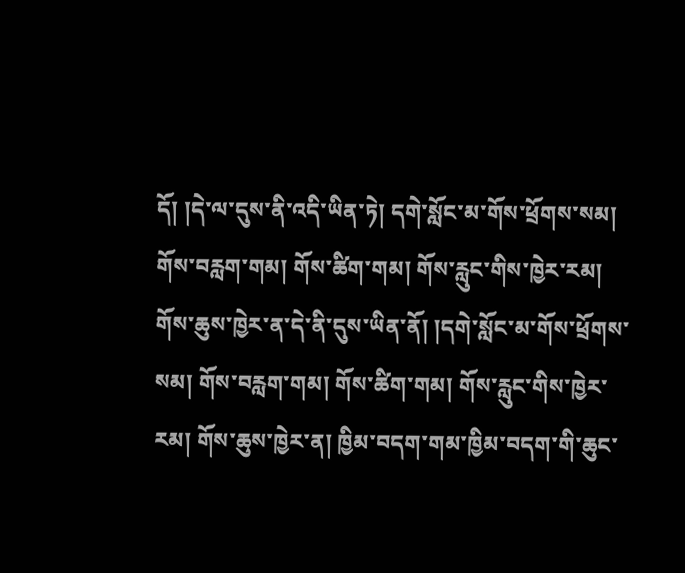དོ། །དེ་ལ་དུས་ནི་འདི་ཡིན་ཏེ། དགེ་སློང་མ་གོས་ཕྲོགས་སམ། གོས་བརླག་གམ། གོས་ཚིག་གམ། གོས་རླུང་གིས་ཁྱེར་རམ། གོས་ཆུས་ཁྱེར་ན་དེ་ནི་དུས་ཡིན་ནོ། །དགེ་སློང་མ་གོས་ཕྲོགས་སམ། གོས་བརླག་གམ། གོས་ཚིག་གམ། གོས་རླུང་གིས་ཁྱེར་རམ། གོས་ཆུས་ཁྱེར་ན། ཁྱིམ་བདག་གམ་ཁྱིམ་བདག་གི་ཆུང་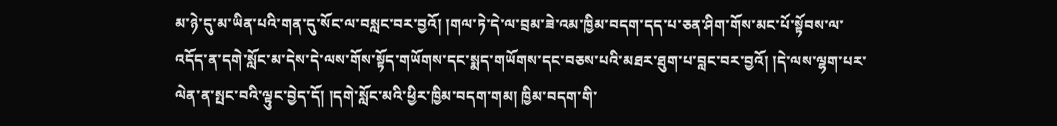མ་ཉེ་དུ་མ་ཡིན་པའི་གན་དུ་སོང་ལ་བསླང་བར་བྱའོ། །གལ་ཏེ་དེ་ལ་བྲམ་ཟེ་འམ་ཁྱིམ་བདག་དད་པ་ཅན་ཤིག་གོས་མང་པོ་སྟོབས་ལ་འདོད་ན་དགེ་སློང་མ་དེས་དེ་ལས་གོས་སྟོད་གཡོགས་དང་སྨད་གཡོགས་དང་བཅས་པའི་མཐར་ཐུག་པ་བླང་བར་བྱའོ། །དེ་ལས་ལྷག་པར་ལེན་ན་སྤང་བའི་ལྟུང་བྱེད་དོ། །དགེ་སློང་མའི་ཕྱིར་ཁྱིམ་བདག་གམ། ཁྱིམ་བདག་གི་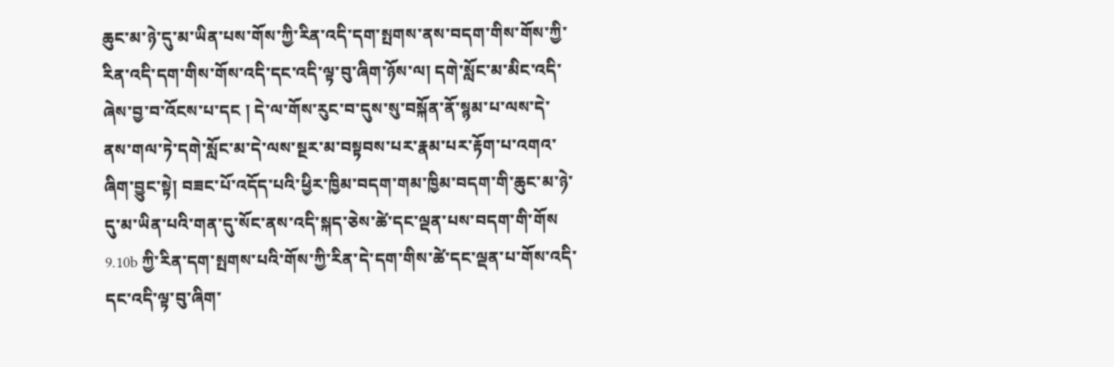ཆུང་མ་ཉེ་དུ་མ་ཡིན་པས་གོས་ཀྱི་རིན་འདི་དག་སྤགས་ནས་བདག་གིས་གོས་ཀྱི་རིན་འདི་དག་གིས་གོས་འདི་དང་འདི་ལྟ་བུ་ཞིག་ཉོས་ལ། དགེ་སློང་མ་མིང་འདི་ཞེས་བྱ་བ་འོངས་པ་དང ། དེ་ལ་གོས་རུང་བ་དུས་སུ་བསྐོན་ནོ་སྙམ་པ་ལས་དེ་ནས་གལ་ཏེ་དགེ་སློང་མ་དེ་ལས་སྔར་མ་བསྟབས་པར་རྣམ་པར་རྟོག་པ་འགའ་ཞིག་བྱུང་སྟེ། བཟང་པོ་འདོད་པའི་ཕྱིར་ཁྱིམ་བདག་གམ་ཁྱིམ་བདག་གི་ཆུང་མ་ཉེ་དུ་མ་ཡིན་པའི་གན་དུ་སོང་ནས་འདི་སྐད་ཅེས་ཚེ་དང་ལྡན་པས་བདག་གི་གོས 9.10b ཀྱི་རིན་དག་སྤགས་པའི་གོས་ཀྱི་རིན་དེ་དག་གིས་ཚེ་དང་ལྡན་པ་གོས་འདི་དང་འདི་ལྟ་བུ་ཞིག་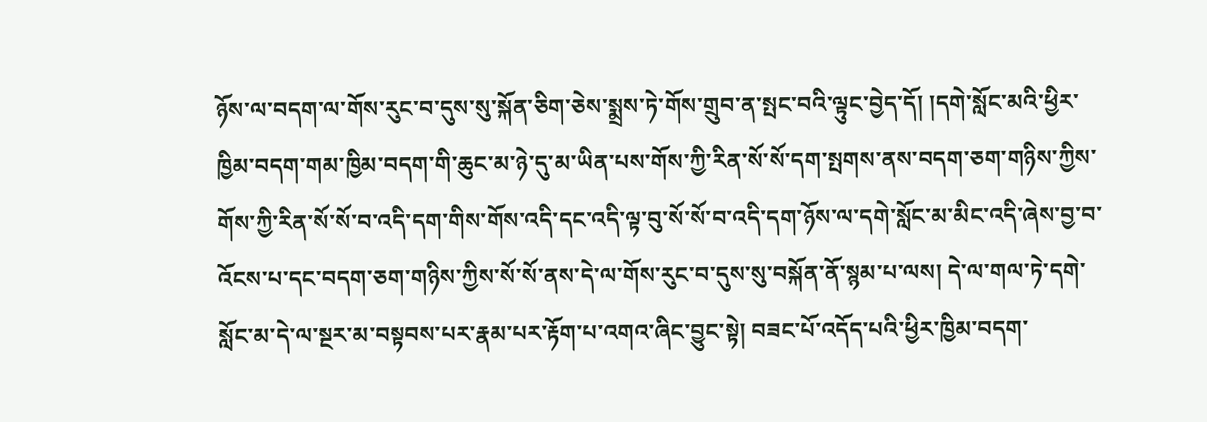ཉོས་ལ་བདག་ལ་གོས་རུང་བ་དུས་སུ་སྐོན་ཅིག་ཅེས་སྨྲས་ཏེ་གོས་གྲུབ་ན་སྤང་བའི་ལྟུང་བྱེད་དོ། །དགེ་སློང་མའི་ཕྱིར་ཁྱིམ་བདག་གམ་ཁྱིམ་བདག་གི་ཆུང་མ་ཉེ་དུ་མ་ཡིན་པས་གོས་ཀྱི་རིན་སོ་སོ་དག་སྤགས་ནས་བདག་ཅག་གཉིས་ཀྱིས་གོས་ཀྱི་རིན་སོ་སོ་བ་འདི་དག་གིས་གོས་འདི་དང་འདི་ལྟ་བུ་སོ་སོ་བ་འདི་དག་ཉོས་ལ་དགེ་སློང་མ་མིང་འདི་ཞེས་བྱ་བ་འོངས་པ་དང་བདག་ཅག་གཉིས་ཀྱིས་སོ་སོ་ནས་དེ་ལ་གོས་རུང་བ་དུས་སུ་བསྐོན་ནོ་སྙམ་པ་ལས། དེ་ལ་གལ་ཏེ་དགེ་སློང་མ་དེ་ལ་སྔར་མ་བསྟབས་པར་རྣམ་པར་རྟོག་པ་འགའ་ཞིང་བྱུང་སྟེ། བཟང་པོ་འདོད་པའི་ཕྱིར་ཁྱིམ་བདག་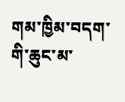གམ་ཁྱིམ་བདག་གི་ཆུང་མ་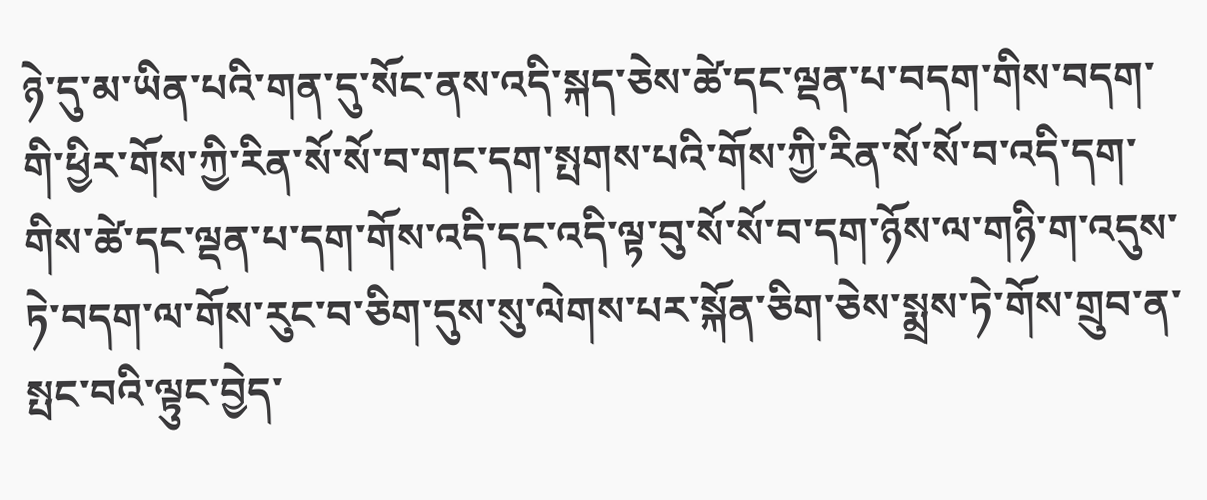ཉེ་དུ་མ་ཡིན་པའི་གན་དུ་སོང་ནས་འདི་སྐད་ཅེས་ཚེ་དང་ལྡན་པ་བདག་གིས་བདག་གི་ཕྱིར་གོས་ཀྱི་རིན་སོ་སོ་བ་གང་དག་སྤགས་པའི་གོས་ཀྱི་རིན་སོ་སོ་བ་འདི་དག་གིས་ཚེ་དང་ལྡན་པ་དག་གོས་འདི་དང་འདི་ལྟ་བུ་སོ་སོ་བ་དག་ཉོས་ལ་གཉི་ག་འདུས་ཏེ་བདག་ལ་གོས་རུང་བ་ཅིག་དུས་སུ་ལེགས་པར་སྐོན་ཅིག་ཅེས་སྨྲས་ཏེ་གོས་གྲུབ་ན་སྤང་བའི་ལྟུང་བྱེད་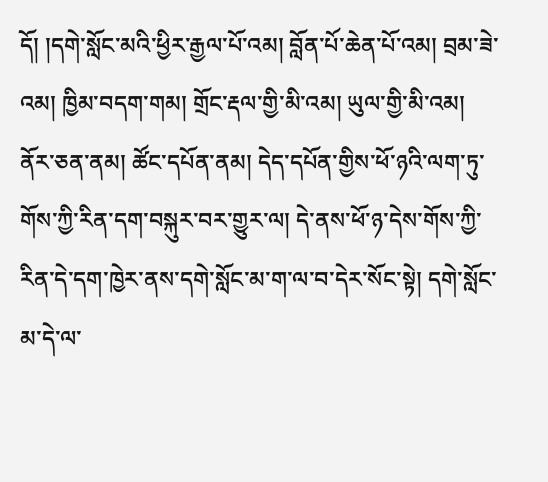དོ། །དགེ་སློང་མའི་ཕྱིར་རྒྱལ་པོ་འམ། བློན་པོ་ཆེན་པོ་འམ། བྲམ་ཟེ་འམ། ཁྱིམ་བདག་གམ། གྲོང་རྡལ་གྱི་མི་འམ། ཡུལ་གྱི་མི་འམ། ནོར་ཅན་ནམ། ཚོང་དཔོན་ནམ། དེད་དཔོན་གྱིས་ཕོ་ཉའི་ལག་ཏུ་གོས་ཀྱི་རིན་དག་བསྐུར་བར་གྱུར་ལ། དེ་ནས་ཕོ་ཉ་དེས་གོས་ཀྱི་རིན་དེ་དག་ཁྱེར་ནས་དགེ་སློང་མ་ག་ལ་བ་དེར་སོང་སྟེ། དགེ་སློང་མ་དེ་ལ་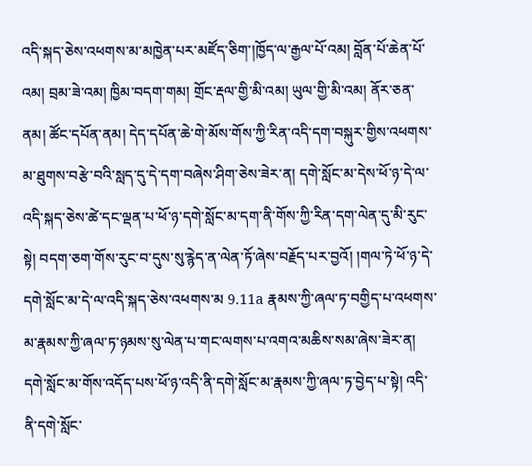འདི་སྐད་ཅེས་འཕགས་མ་མཁྱེན་པར་མཛོད་ཅིག་།ཁྱོད་ལ་རྒྱལ་པོ་འམ། བློན་པོ་ཆེན་པོ་འམ། བྲམ་ཟེ་འམ། ཁྱིམ་བདག་གམ། གྲོང་རྡལ་གྱི་མི་འམ། ཡུལ་གྱི་མི་འམ། ནོར་ཅན་ནམ། ཚོང་དཔོན་ནམ། དེད་དཔོན་ཆེ་གེ་མོས་གོས་ཀྱི་རིན་འདི་དག་བསྐུར་གྱིས་འཕགས་མ་ཐུགས་བརྩེ་བའི་སླད་དུ་དེ་དག་བཞེས་ཤིག་ཅེས་ཟེར་ན། དགེ་སློང་མ་དེས་ཕོ་ཉ་དེ་ལ་འདི་སྐད་ཅེས་ཚེ་དང་ལྡན་པ་ཕོ་ཉ་དགེ་སློང་མ་དག་ནི་གོས་ཀྱི་རིན་དག་ལེན་དུ་མི་རུང་སྟེ། བདག་ཅག་གོས་རུང་བ་དུས་སུ་རྙེད་ན་ལེན་ཏོ་ཞེས་བརྗོད་པར་བྱའོ། །གལ་ཏེ་ཕོ་ཉ་དེ་དགེ་སློང་མ་དེ་ལ་འདི་སྐད་ཅེས་འཕགས་མ 9.11a རྣམས་ཀྱི་ཞལ་ཏ་བགྱིད་པ་འཕགས་མ་རྣམས་ཀྱི་ཞལ་ཏ་ཉམས་སུ་ལེན་པ་གང་ལགས་པ་འགའ་མཆིས་སམ་ཞེས་ཟེར་ན། དགེ་སློང་མ་གོས་འདོད་པས་ཕོ་ཉ་འདི་ནི་དགེ་སློང་མ་རྣམས་ཀྱི་ཞལ་ཏ་བྱེད་པ་སྟེ། འདི་ནི་དགེ་སློང་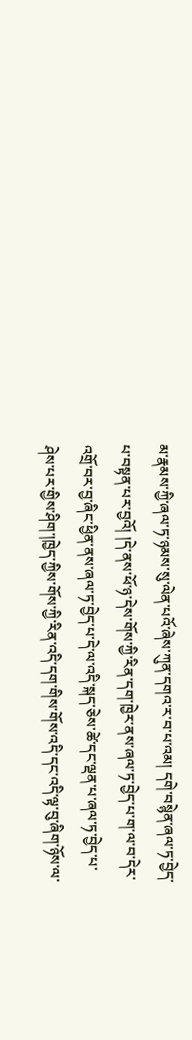མ་རྣམས་ཀྱི་ཞལ་ཏ་ཉམས་སུ་ལེན་པའོ་ཞེས་ཀུན་དགའ་ར་བ་པ་འམ། དགེ་བསྙེན་ཞལ་ཏ་བྱེད་པ་བསྟན་པར་བྱའོ། །དེ་ནས་ཕོ་ཉ་དེས་གོས་ཀྱི་རིན་དག་ཁྱེར་ནས་ཞལ་ཏ་བྱེད་པ་ག་ལ་བ་དེར་འགྲོ་བར་བྱ་ཞིང་ཕྱིན་ནས་ཞལ་ཏ་བྱེད་པ་དེ་ལ་འདི་སྐད་ཅེས་ཚེ་དང་ལྡན་པ་ཞལ་ཏ་བྱེད་པ་ཤེས་པར་གྱིས་ཤིག་།ཁྱེད་ཀྱིས་གོས་ཀྱི་རིན་འདི་དག་གིས་གོས་འདི་དང་འདི་ལྟ་བུ་ཞིག་ཉོས་ལ་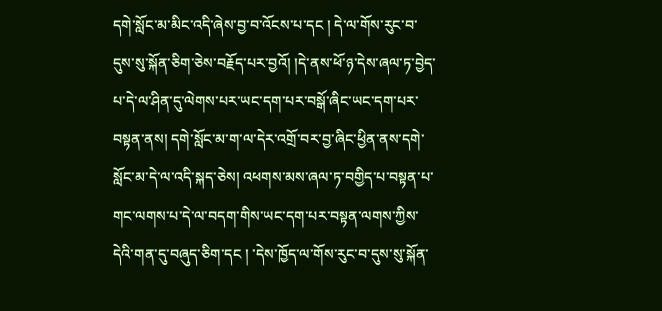དགེ་སློང་མ་མིང་འདི་ཞེས་བྱ་བ་འོངས་པ་དང ། དེ་ལ་གོས་རུང་བ་དུས་སུ་སྐོན་ཅིག་ཅེས་བརྗོད་པར་བྱའོ། །དེ་ནས་ཕོ་ཉ་དེས་ཞལ་ཏ་བྱེད་པ་དེ་ལ་ཤིན་དུ་ལེགས་པར་ཡང་དག་པར་བསྒོ་ཞིང་ཡང་དག་པར་བསྟན་ནས། དགེ་སློང་མ་ག་ལ་དེར་འགྲོ་བར་བྱ་ཞིང་ཕྱིན་ནས་དགེ་སློང་མ་དེ་ལ་འདི་སྐད་ཅེས། འཕགས་མས་ཞལ་ཏ་བགྱིད་པ་བསྟན་པ་གང་ལགས་པ་དེ་ལ་བདག་གིས་ཡང་དག་པར་བསྟན་ལགས་ཀྱིས་དེའི་གན་དུ་བཞུད་ཅིག་དང ། ་དེས་ཁྱོད་ལ་གོས་རུང་བ་དུས་སུ་སྐོན་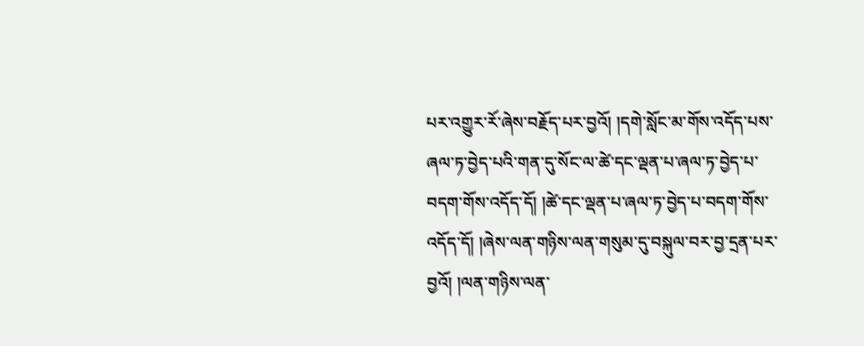པར་འགྱུར་རོ་ཞེས་བརྗོད་པར་བྱའོ། །དགེ་སློང་མ་གོས་འདོད་པས་ཞལ་ཏ་བྱེད་པའི་གན་དུ་སོང་ལ་ཚེ་དང་ལྡན་པ་ཞལ་ཏ་བྱེད་པ་བདག་གོས་འདོད་དོ། །ཚེ་དང་ལྡན་པ་ཞལ་ཏ་བྱེད་པ་བདག་གོས་འདོད་དོ། །ཞེས་ལན་གཉིས་ལན་གསུམ་དུ་བསྐུལ་བར་བྱ་དྲན་པར་བྱའོ། །ལན་གཉིས་ལན་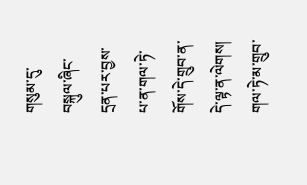གསུམ་དུ་བསྐུལ་ཞིང་དྲན་པར་བྱས་པ་ན་གལ་ཏེ་གོས་དེ་གྲུབ་ན་དེ་ལྟ་ན་ལེགས། གལ་ཏེ་མ་གྲུབ་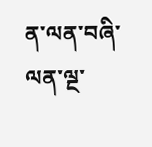ན་ལན་བཞི་ལན་ལྔ་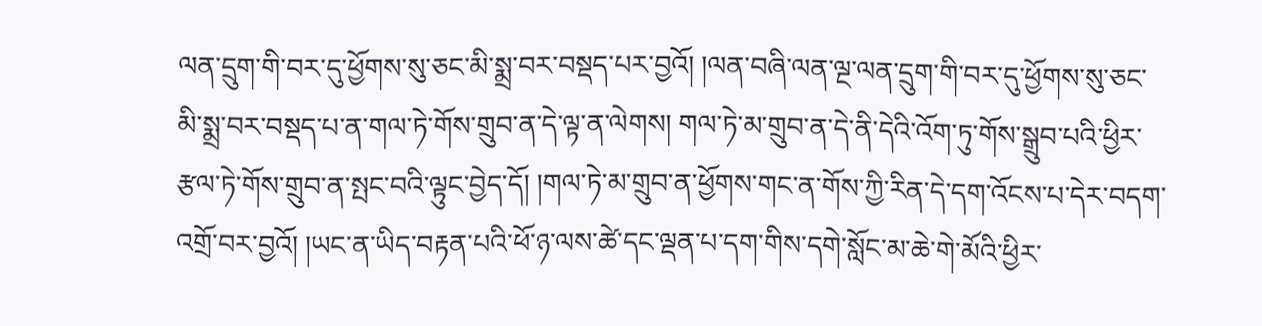ལན་དྲུག་གི་བར་དུ་ཕྱོགས་སུ་ཅང་མི་སྨྲ་བར་བསྡད་པར་བྱའོ། །ལན་བཞི་ལན་ལྔ་ལན་དྲུག་གི་བར་དུ་ཕྱོགས་སུ་ཅང་མི་སྨྲ་བར་བསྡད་པ་ན་གལ་ཏེ་གོས་གྲུབ་ན་དེ་ལྟ་ན་ལེགས། གལ་ཏེ་མ་གྲུབ་ན་དེ་ནི་དེའི་འོག་ཏུ་གོས་སྒྲུབ་པའི་ཕྱིར་རྩལ་ཏེ་གོས་གྲུབ་ན་སྤང་བའི་ལྟུང་བྱེད་དོ། །གལ་ཏེ་མ་གྲུབ་ན་ཕྱོགས་གང་ན་གོས་ཀྱི་རིན་དེ་དག་འོངས་པ་དེར་བདག་འགྲོ་བར་བྱའོ། །ཡང་ན་ཡིད་བརྟན་པའི་ཕོ་ཉ་ལས་ཚེ་དང་ལྡན་པ་དག་གིས་དགེ་སློང་མ་ཆེ་གེ་མོའི་ཕྱིར་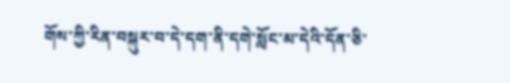གོས་ཀྱི་རིན་བསྐུར་བ་དེ་དག་ནི་དགེ་སློང་མ་དེའི་དོན་ཅི་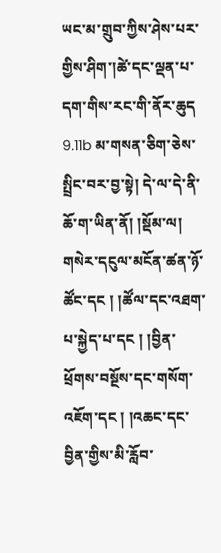ཡང་མ་གྲུབ་ཀྱིས་ཤེས་པར་གྱིས་ཤིག་།ཚེ་དང་ལྡན་པ་དག་གིས་རང་གི་ནོར་ཆུད 9.11b མ་གསན་ཅིག་ཅེས་སྤྲིང་བར་བྱ་སྟེ། དེ་ལ་དེ་ནི་ཆོ་ག་ཡིན་ནོ། །སྡོམ་ལ། གསེར་དངུལ་མངོན་ཚན་ཉོ་ཚོང་དང ། །ཚོལ་དང་འཐག་པ་སྐྱེད་པ་དང ། །བྱིན་ཕྲོགས་བསྔོས་དང་གསོག་འཇོག་དང ། །འཆང་དང་བྱིན་གྱིས་མི་རློབ་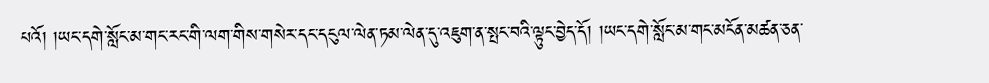པའོ། །ཡང་དགེ་སློང་མ་གང་རང་གི་ལག་གིས་གསེར་དང་དངུལ་ལེན་ཏམ་ལེན་དུ་འཇུག་ན་སྤང་བའི་ལྟུང་བྱེད་དོ། །ཡང་དགེ་སློང་མ་གང་མངོན་མཚན་ཅན་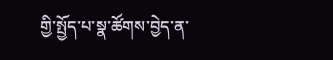གྱི་སྤྱོད་པ་སྣ་ཚོགས་བྱེད་ན་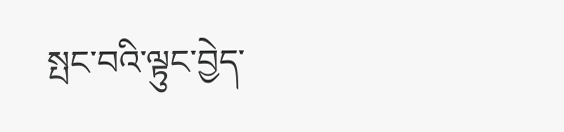སྤང་བའི་ལྟུང་བྱེད་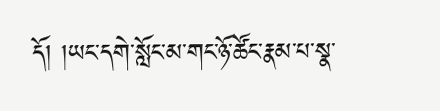དོ། །ཡང་དགེ་སློང་མ་གང་ཉོ་ཚོང་རྣམ་པ་སྣ་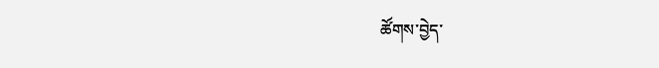ཚོགས་བྱེད་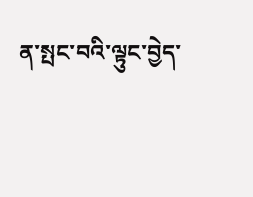ན་སྤང་བའི་ལྟུང་བྱེད་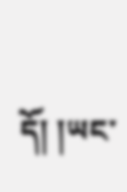དོ། །ཡང་